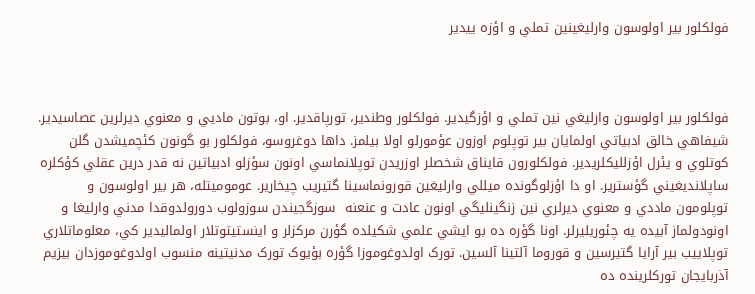فولکلور بير اولوسون وارليغينين تملي و اؤزه یيدير



فولکلور بير اولوسون وارليغي نين تملي و اؤزگيدير. فولکلور وطندير، تورپاقدير. او، بوتون ماديي و معنوي ديرلرين عصاسيدير. شيفاهي خالق ادبياتي اولمايان بير توپلوم اوزون عؤمورلو اولا بيلمز. داها دوغروسو، فولکلور بو گونون کئچميشدن گلن کوتلوي و يئرل اؤزلليکلريدير. فولکلورون قايناق شخصلر اوزريدن توپلانماسي اونون سؤزلو ادبياتين نه قدر درين عقلي کؤکلره ساپلانديغيني گؤسترير. او دا اؤزلوگونده ميللي وارليغين قورونماسينا گتيريب چيخارير. عوموميتله، هر بير اولوسون و توپلومون ماددي و معنوي ديرلري نين زنگينليگي اونون عادت و عنعنه  سوزگجيندن سوزولوب دورولدوقدا مدني وارليغا و اونودولماز آبيده يه چئوريليرلر. اونا گؤره ده بو ايشي علمي شکيلده گؤرن مرکزلر و اينستيتوتلار اولماليدير کي، معلوماتلاري توپلاييب بير آرايا گتيرسين و قوروما آلتينا آلسين. تورک اولدوغوموزا گؤره بؤيوک تورک مدنيتينه منسوب اولدوغوموزدان بيزيم آذربايجان تورکلرينده ده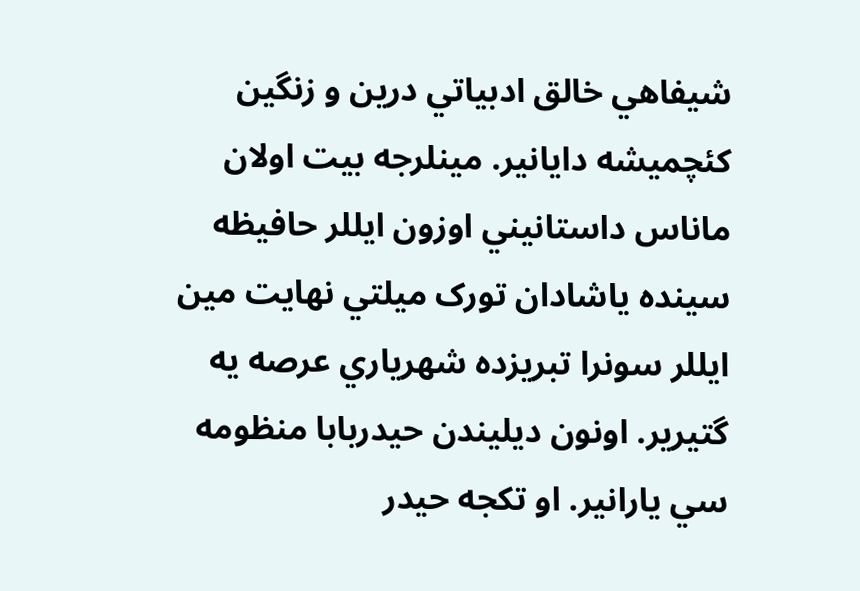شيفاهي خالق ادبياتي درين و زنگين کئچميشه دايانير. مينلرجه بيت اولان ماناس داستانيني اوزون ايللر حافيظه سينده ياشادان تورک ميلتي نهايت مين ايللر سونرا تبريزده شهرياري عرصه يه گتيرير. اونون ديليندن حيدربابا منظومه سي يارانير. او تکجه حيدر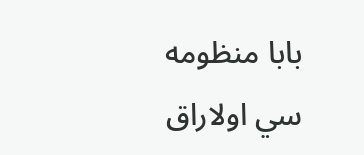بابا منظومه سي اولاراق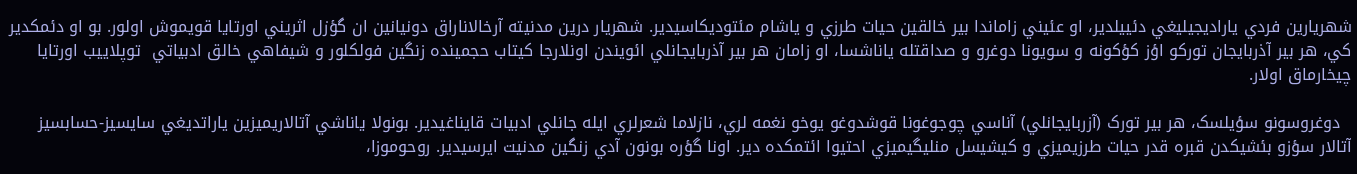شهريارين فردي ياراديجيليغي دئييلدير، او عئيني زاماندا بير خالقين حيات طرزي و ياشام مئتوديکاسيدير. شهريار درين مدنيته آرخالاناراق دونيانين ان گؤزل اثريني اورتايا قويموش اولور. بو او دئمکدير کي، هر بير آذربايجان تورکو اؤز کؤکونه و سويونا دوغرو و صداقتله ياناشسا، او زامان هر بير آذربايجانلي ائويندن اونلارجا کيتاب حجمينده زنگين فولکلور و شيفاهي خالق ادبياتي  توپلاييب اورتايا چيخارماق اولار.

  دوغروسونو سؤيلسک، هر بير تورک (آزربايجانلي) آناسي چوجوغونا قوشدوغو يوخو نغمه لري، نازلاما شعرلري ايله جانلي ادبيات قايناغيدير. بونولا ياناشي آتالاريميزين ياراتديغي سايسيز-حسابسيز آتالار سؤزو بئشيکدن قبره قدر حيات طرزيميزي و کيشيسل منليگيميزي احتيوا ائتمکده دير. اونا گؤره بونون آدي زنگين مدنيت ايرسيدير. روحوموزا،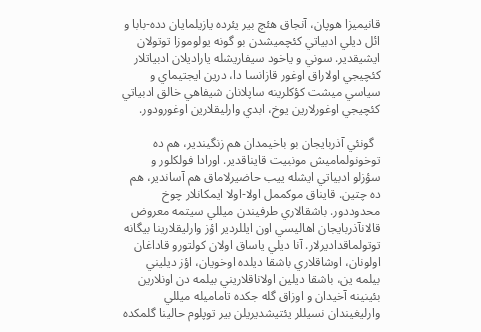قانيميزا هوپان، آنجاق هئچ بير يئرده يازيلمايان دده-بابا و ائل ديلي ادبياتي کئچميشدن بو گونه يولوموزا توتولان ايشيقدير. سوني و ياخود سيفاريشله ياراديلان ادبياتلار کئچيجي اولاراق اوغور قازانسا دا، درين ايجتيماي و سياسي ميشت کؤکلرينه ساپلانان شيفاهي خالق ادبياتي کئچيجي اوغورلارين يوخ، ابدي وارليقلارين اوغورودور.

  گونئي آذربايجان بو باخيمدان هم زنگيندير، هم ده توخونولماميش مونبيت قايناقدير. اورادا فولکلور و سؤزلو ادبياتي ايشله ييب حاضيرلاماق هم آساندير، هم ده چتين. قايناق موکممل اولا-اولا ايمکانلار چوخ محدوددور. باشقالاري طرفيندن ميللي سيتمه معروض قالانآذربایجان اهاليسي اون ايللردير اؤز وارليقلارينا بيگانه توتولماقداديرلار. آنا ديلي ياساق اولان کولتورو قاداغان اولونان، اوشاقلاري باشقا ديلده اوخويان، اؤز ديليني بيلمه ين، باشقا ديلين اولاناقلاريني بيلمه دن اونلارين بئينينه آخيدان و اوزاق گله جکده تاماميله ميللي وارليغيندان نسيللر يئتيشديريلن بير توپلوم حالينا گلمکده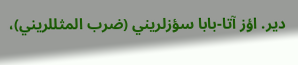دير. اؤز آتا-بابا سؤزلريني (ضرب المثللريني)،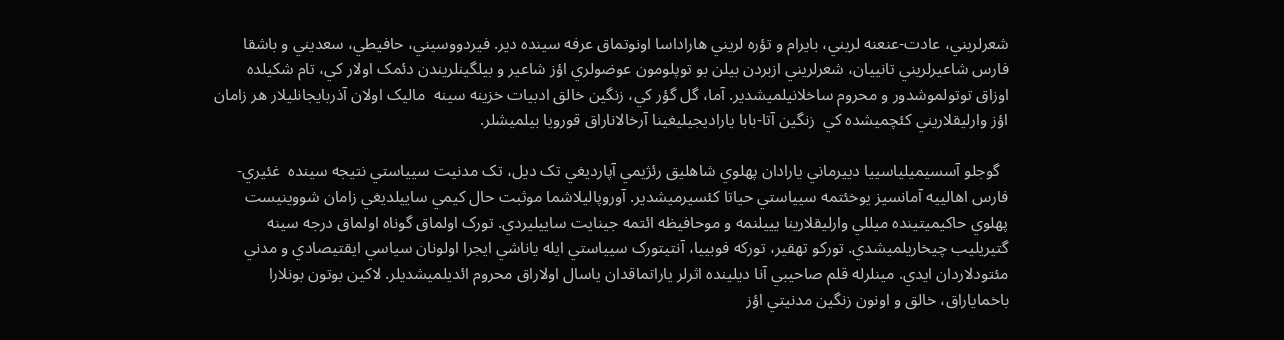شعرلريني، عادت-عنعنه لريني، بايرام و تؤره لريني هاراداسا اونوتماق عرفه سينده دير. فيردووسيني، حافيطي، سعديني و باشقا فارس شاعيرلريني تانييان، شعرلريني ازبردن بيلن بو توپلومون عوضولري اؤز شاعير و بيلگينلريندن دئمک اولار کي، تام شکيلده اوزاق توتولموشدور و محروم ساخلانيلميشدير. آما، گل گؤر کي، زنگين خالق ادبيات خزينه سينه  ماليک اولان آذربايجانليلار هر زامان اؤز وارليقلاريني کئچميشده کي  زنگين آتا-بابا ياراديجيليغينا آرخالاناراق قورويا بيلميشلر.

  گوجلو آسسيميلياسييا دييرماني يارادان پهلوي شاهليق رئژيمي آپارديغي تک ديل، تک مدنيت سيياستي نتيجه سينده  غئيري-فارس اهالييه آمانسيز يوخئتمه سيياستي حياتا کئسيرميشدير. آوروپاليلاشما موثبت حال کيمي ساييلديغي زامان شووينيست پهلوي حاکيميتينده ميللي وارليقلارينا يييلنمه و موحافيظه ائتمه جينايت ساييليردي. تورک اولماق گوناه اولماق درجه سينه گتيريليب چيخاريلميشدي. تورکو تهقير، تورکه فوبييا، آنتيتورک سيياستي ايله ياناشي ايجرا اولونان سياسي ايقتيصادي و مدني مئتودلاردان ايدي. مينلرله قلم صاحيبي آنا ديلينده اثرلر ياراتماقدان ياسال اولاراق محروم ائديلميشديلر. لاکين بوتون بونلارا باخماياراق، خالق و اونون زنگين مدنيتي اؤز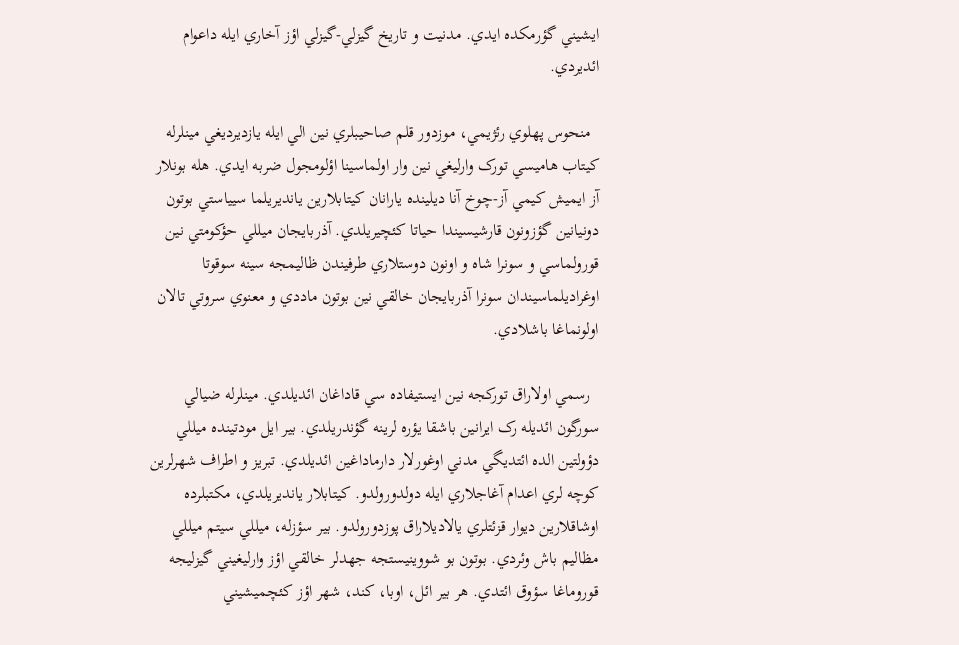ايشيني گؤرمکده ايدي. مدنيت و تاريخ گيزلي-گيزلي اؤز آخاري ايله داعوام ائديردي.

  منحوس پهلوي رئژيمي، موزدور قلم صاحيبلري نين الي ايله يازديرديغي مينلرله کيتاب هاميسي تورک وارليغي نين وار اولماسينا اؤلومجول ضربه ايدي. هله بونلار آز ايميش کيمي آز-چوخ آنا ديلينده يارانان کيتابلارين يانديريلما سيياستي بوتون دونيانين گؤزونون قارشيسيندا حياتا کئچيريلدي. آذربايجان ميللي حؤکومتي نين قورولماسي و سونرا شاه و اونون دوستلاري طرفيندن ظاليمجه سينه سوقوتا اوغراديلماسيندان سونرا آذربايجان خالقي نين بوتون ماددي و معنوي سروتي تالان اولونماغا باشلادي.

  رسمي اولاراق تورکجه نين ايستيفاده سي قاداغان ائديلدي. مينلرله ضيالي سورگون ائديله رک ايرانين باشقا يؤره لرينه گؤندريلدي. بير ايل مودتينده ميللي دؤولتين الده ائتديگي مدني اوغورلار دارماداغين ائديلدي. تبريز و اطراف شهرلرين کوچه لري اعدام آغاجلاري ايله دولدورولدو. کيتابلار يانديريلدي، مکتبلرده اوشاقلارين ديوار قزئتلري يالاديلاراق پوزدورولدو. بير سؤزله، ميللي سيتم ميللي مظاليم باش وئردي. بوتون بو شووينيستجه جهدلر خالقي اؤز وارليغيني گيزليجه قوروماغا سؤوق ائتدي. هر بير ائل، اوبا، کند، شهر اؤز کئچميشيني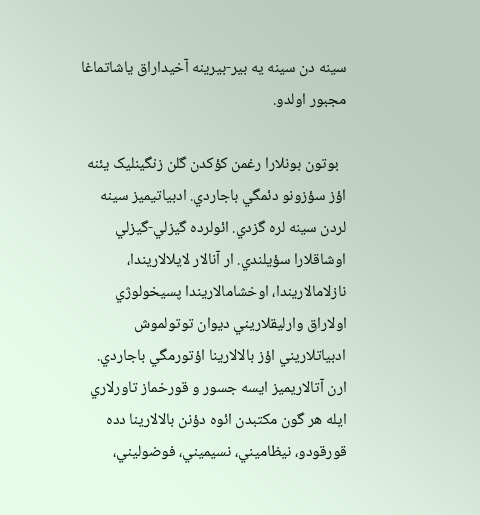سينه دن سينه يه بير-بيرينه آخيداراق ياشاتماغا مجبور اولدو.

  بوتون بونلارا رغمن کؤکدن گلن زنگينليک يئنه اؤز سؤزونو دئمگي باجاردي. ادبياتيميز سينه لردن سينه لره گزدي. ائولرده گيزلي-گيزلي اوشاقلارا سؤيلندي. ار آنالار لايلالاريندا، نازلامالاريندا، اوخشامالاريندا پسيخولوژي اولاراق وارليقلاريني ديوان توتولموش ادبياتلاريني اؤز بالالارينا اؤتورمگي باجاردي. ارن آتالاريميز ايسه جسور و قورخماز تاورلاري ايله هر گون مکتبدن ائوه دؤنن بالالارينا دده قورقودو، نيظاميني، نسيميني، فوضوليني،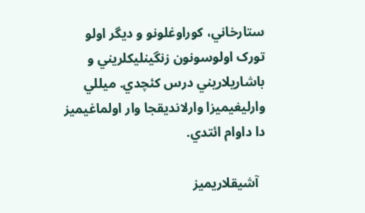ستارخاني، کوراوغلونو و ديگر اولو تورک اولوسونون زنگينليکلريني و باشاريلاريني درس کئچدي. ميللي وارليغيميزا وارلانديقجا وار اولماغيميز دا داوام ائتدي.

  آشيقلاريميز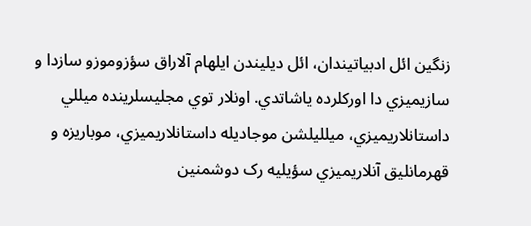زنگين ائل ادبياتيندان، ائل ديليندن ايلهام آلاراق سؤزوموزو سازدا و سازيميزي دا اورکلرده ياشاتدي. اونلار توي مجليسلرينده ميللي داستانلاريميزي، ميلليلشن موجاديله داستانلاريميزي، موباريزه و قهرمانليق آنلاريميزي سؤيليه رک دوشمنين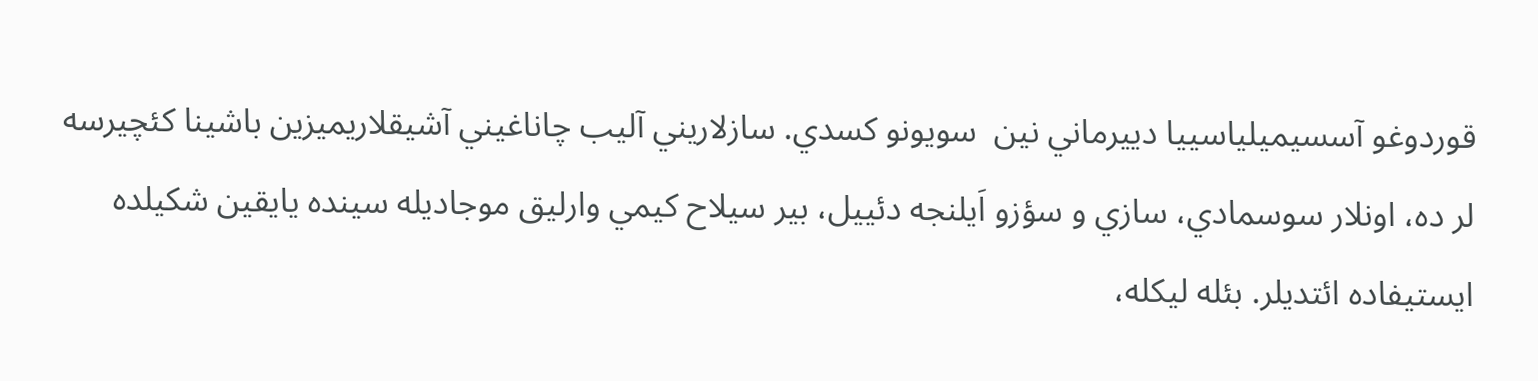قوردوغو آسسيميلياسييا دييرماني نين  سويونو کسدي. سازلاريني آليب چاناغيني آشيقلاريميزين باشينا کئچيرسه لر ده، اونلار سوسمادي، سازي و سؤزو اَيلنجه دئييل، بير سيلاح کيمي وارليق موجاديله سينده يايقين شکيلده ايستيفاده ائتديلر. بئله ليکله،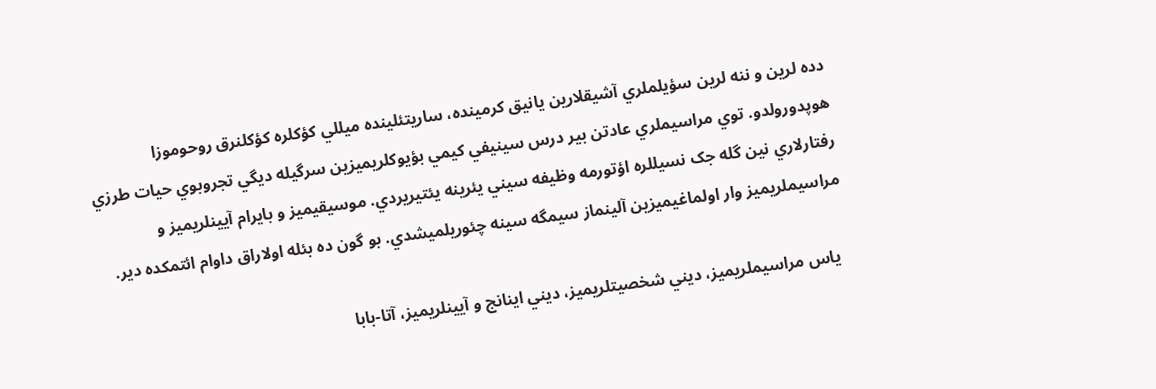دده لرين و ننه لرين سؤيلملري آشيقلارين يانيق کرمينده، ساريتئلينده ميللي کؤکلره کؤکلنرق روحوموزا هوپدورولدو. توي مراسيملري عادتن بير درس سينيفي کيمي بؤيوکلريميزين سرگيله ديگي تجروبوي حيات طرزي رفتارلاري نين گله جک نسيللره اؤتورمه وظيفه سيني يئرينه يئتيريردي. موسيقيميز و بايرام آيينلريميز و مراسيملريميز وار اولماغيميزين آلينماز سيمگه سينه چئوريلميشدي. بو گون ده بئله اولاراق داوام ائتمکده دير.

  ياس مراسيملريميز، ديني شخصيتلريميز، ديني اينانج و آيينلريميز، آتا-بابا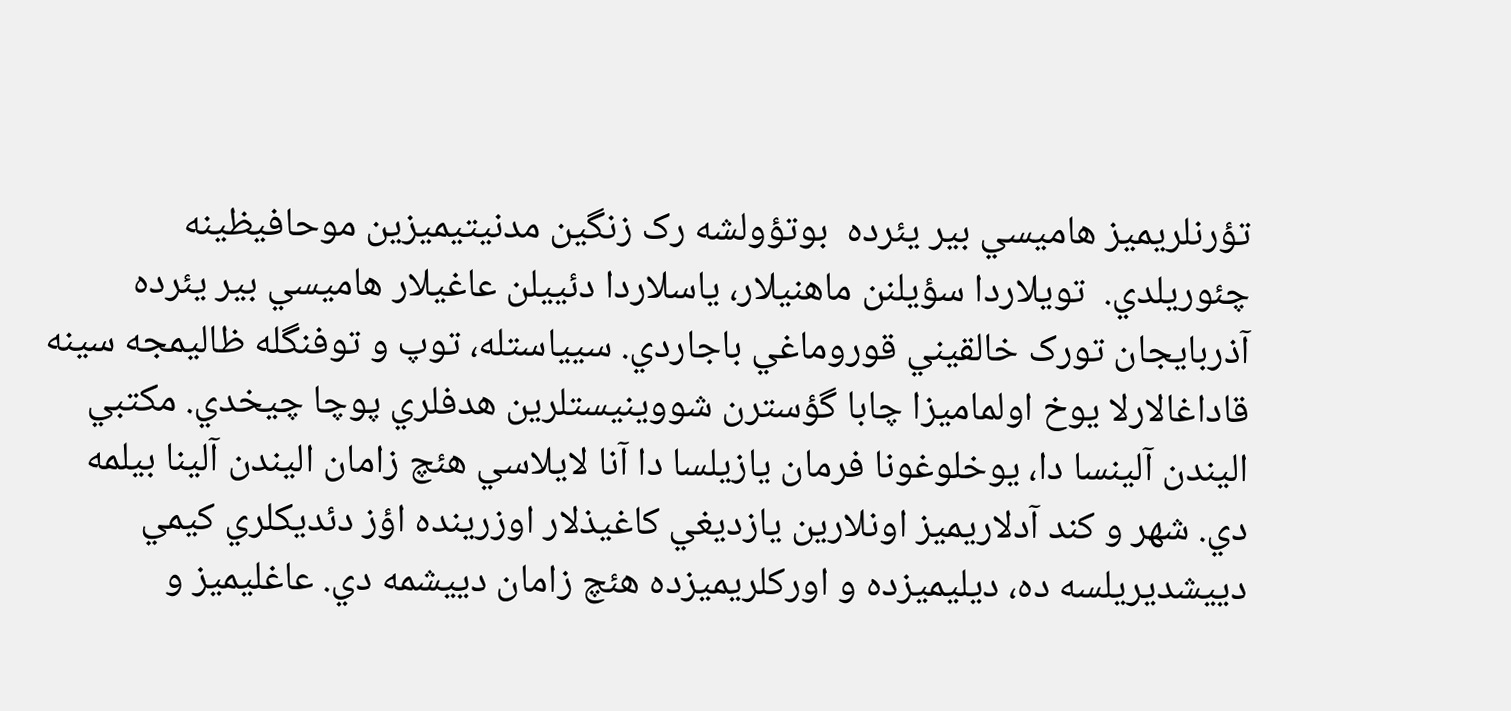تؤرنلريميز هاميسي بير يئرده  بوتؤولشه رک زنگين مدنيتيميزين موحافيظينه چئوريلدي.  تويلاردا سؤيلنن ماهنيلار، ياسلاردا دئييلن عاغيلار هاميسي بير يئرده آذربايجان تورک خالقيني قوروماغي باجاردي. سيياستله، توپ و توفنگله ظاليمجه سينه قاداغالارلا يوخ اولماميزا چابا گؤسترن شووينيستلرين هدفلري پوچا چيخدي. مکتبي اليندن آلينسا دا، يوخلوغونا فرمان يازيلسا دا آنا لايلاسي هئچ زامان اليندن آلينا بيلمه دي. شهر و کند آدلاريميز اونلارين يازديغي کاغيذلار اوزرينده اؤز دئديکلري کيمي دييشديريلسه ده، ديليميزده و اورکلريميزده هئچ زامان دييشمه دي. عاغليميز و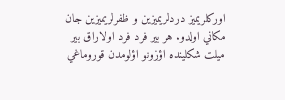اورکلريميز دردلريميزين و ظفرلريميزين جان مکاني اولدو. هر بير فرد فرد اولاراق بير ميلت شکلينده اؤزونو اؤلومدن قوروماغي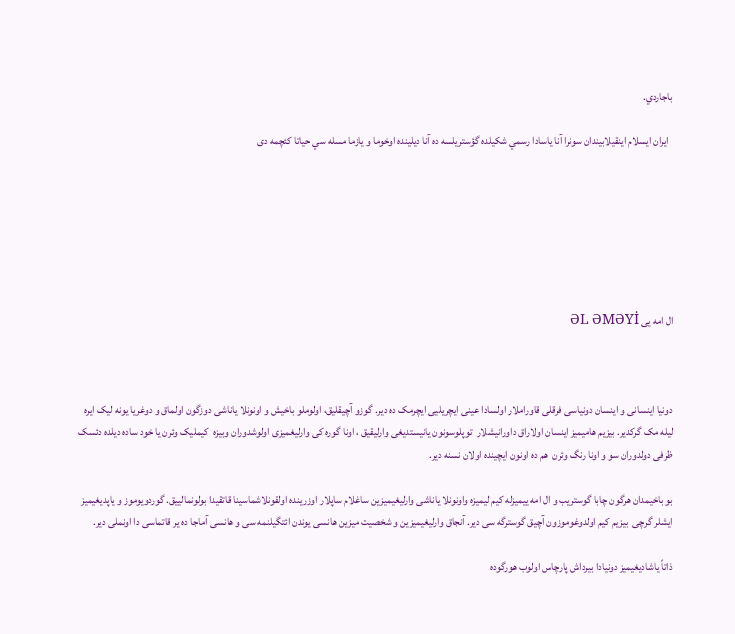باجاردي.

  ايران ايسلام اينقيلابيندان سونرا آنا ياسادا رسمي شکيلده گؤستريلسه ده آنا ديلينده اوخوما و يازما مسله سي حياتا کئچمه دی







ال امه یی ƏL ƏMƏYİ



دونیا اینسانی و اینسان دونیاسی فرقلی قاوراملار اولسادا عینی ایچریلیی ایچرمک ده دیر. گوزو آچیقلیق، اولوملو باخیش و اونونلا یاناشی دوزگون اولماق و دوغریا یونه لیک ایره لیله مک گرکدیر. بیزیم هامیمیز اینسان اولاراق داورانیشلار  توپلوسونون یانیستدیغی وارلیقیق ، اونا گوره کی وارلیغمیزی اولوشدوران وبیزه  کیملیک وئرن یا خود ساده دیلده دئسک ظرفی دولدوران سو و اونا رنگ وئرن  هم ده اونون ایچینده اولان نسنه دیر.

بو باخیمدان هرگون چابا گوستریب و ال امه ییمیزله کیم لیمیزه واونونلا یاناشی وارلیغیمیزین ساغلام ساپلار اوزرینده اولقونلاشماسینا قاتقیدا بولونمالییق. گوردویوموز و یاپدیغیمیز ایشلر گرچی  بیزیم کیم اولدوغوموزون آچیق گوسترگه سی دیر. آنجاق وارلیغیمیزین و شخصیت میزین هانسی یوندن ائتگیلنمه سی و هانسی آماجا ده یر قاتماسی دا اونملی دیر.

ذاتاً یاشادیغیمیز دونیادا بیرداش پارچاس اولوب هورگوده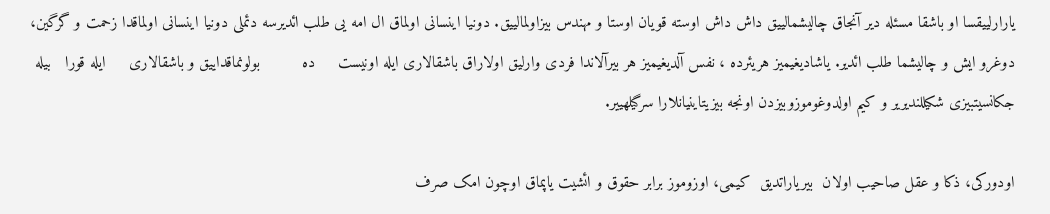یارارلییقسا او باشقا مسئله دیر آنجاق چالیشمالییق داش داش اوسته قویان اوستا و مهندس بیزاولمالییق. دونیا اینسانی اولماق ال امه یی طلب ائدیرسه دئملی دونیا اینسانی اولماقدا زحمت و گرگین، دوغرو ایش و چالیشما طلب ائدیر. یاشادیغیمیز هریئرده ، نفس آلدیغیمیز هر بیرآلاندا فردی وارلیق اولاراق باشقالاری ایله اونیست     ده         بولونماقداییق و باشقالاری     ایله قورا   بیله جکانسیتبیزی شکیللندیریر و کیم اولدوغوموزوبیزدن اونجه بیزیتاینیانلارا سرگیلهییر.

اودورکی، ذکا و عقل صاحیب اولان  بیریاراتدیق  کیمی، اوزوموز برابر حقوق و ائشیت یاپماق اوچون امک صرف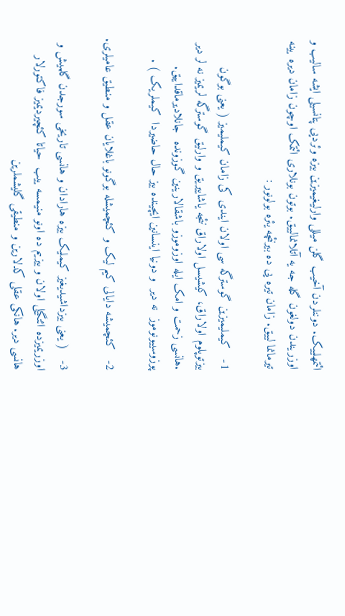ائتمهلییک. دوننلردن آخیب گلن میللی وارلیغیمیزین بیزه وئردیی پتانسیلی ایشه سالیب و اوزریندن دولغون گله جه یه آتلانمالییق. بوتون بونلاری ائتمک اوچون زامان دیره یینه تیرمانما لییق. زامان تیره یی ده بیرنئچه یئره بولونور :

1-   کیملیمیزین گوسترگه سی اولان ایندی کی زامان کیملیمیز ( یعنی بوگون بیزتوپلوم اولاراق، کیشیسل اولاراق نئجه یاشاییریق و وارلیق گوسترگه لریمیز نه لر دیر .هانسی زحمت و امک ایله اوزوموزو باشقالارینین گوزونده  جانلادیرماقداییق. پوزوسییونوموز  نه دیر  و دونیا اینسانین ایچینده بیز حال حاضیردا  کیملریک ) .

2-   کئچمیشه دایالی کیم لیک و کئچمیشله بوگونو باغلایان عقل و منطیق عامیلری.

3-   ( یعنی بیزداشیدیغیز کیملیک بیزه هارادان و هانسی تاریخی سورجدن گلمیش و اوزریمیزده ائتگیلی اولان و بیزیم ده اونو منیمسه ییب  حیاتا کئچیردیمیز فاکتورلار هانسی دیر. هانکی عقلی کدلارین و منطیقی گلیشملرین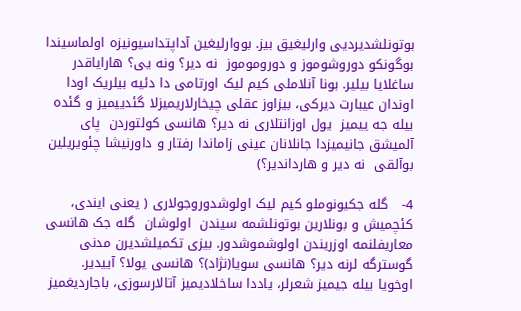بوتونلشدیردیی وارلیغیق بیز. بووارلیغین آداپتداسیونیزه اولماسیندا بوگونکو دوروشوموز و دوروموموز  نه دیر؟ ونه یی؟ هارایاقدر ساغلایا بیلیر. بونا آنلاملی کیم لیک اورتامی دا دئیه بیلریک اودا اوندان عیبارت دیرکی، بیزاوز عقلی چیخارلاریمیزلا گئدییمیز و گئده بیله جه ییمیز  یول اوزانتلاری نه دیر؟ هانسی کولتوردن  پای آلمیشق جانیمیزدا جانلانان عینی زاماندا رفتار و داورنیشا چئویریلین بوآلقی  نه دیر و هارداندیر؟)

4-   گله جکیونوملو کیم لیک اولوشدوروجولاری ( یعنی ایندی، کئچمیش و بونلارین بوتونلشمه سیندن  اولوشان  گله جک هانسی معاریفلنمه اوزریندن اولوشموشدور. بیزی تکمیلشدیرن مدنی گوسترگه لرنه دیر؟ هانسی سویا(نژاد)؟ هانسی یولا؟ آییدیر. اوخویا بیله جیمیز شعرلر، یاددا ساخلادیمیز آتالارسوزی، باجاردیغمیز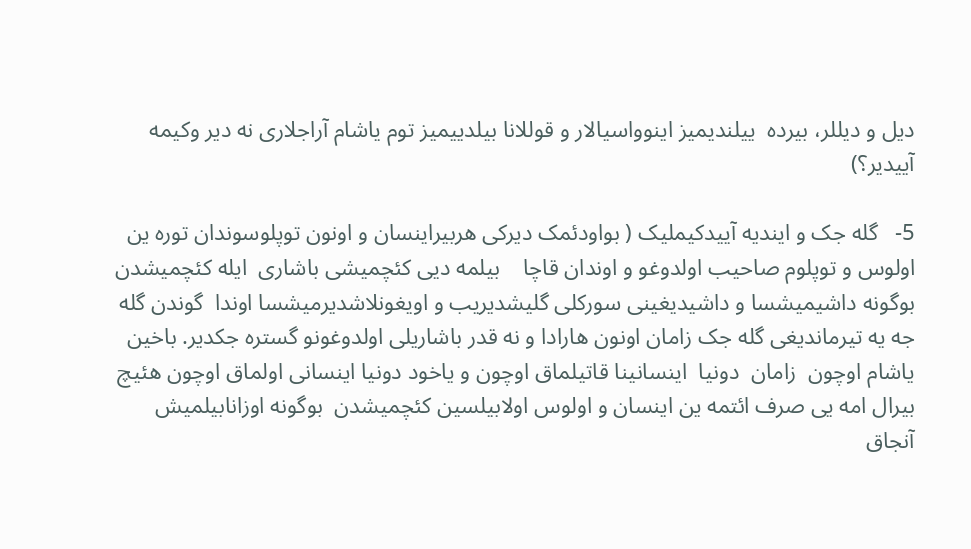دیل و دیللر، بیرده  ییلندیمیز اینوواسیالار و قوللانا بیلدییمیز توم یاشام آراجلاری نه دیر وکیمه آییدیر؟)

5-   گله جک و ایندیه آییدکیملیک ( بواودئمک دیرکی هربیراینسان و اونون توپلوسوندان توره ین اولوس و توپلوم صاحیب اولدوغو و اوندان قاچا    بیلمه دیی کئچمیشی باشاری  ایله کئچمیشدن بوگونه داشیمیشسا و داشیدیغینی سورکلی گلیشدیریب و اویغونلاشدیرمیشسا اوندا  گوندن گله جه یه تیرماندیغی گله جک زامان اونون هارادا و نه قدر باشاریلی اولدوغونو گستره جکدیر. باخین  یاشام اوچون  زامان  دونیا  اینسانینا قاتیلماق اوچون و یاخود دونیا اینسانی اولماق اوچون هئیچ بیرال امه یی صرف ائتمه ین اینسان و اولوس اولابیلسین کئچمیشدن  بوگونه اوزانابیلمیش آنجاق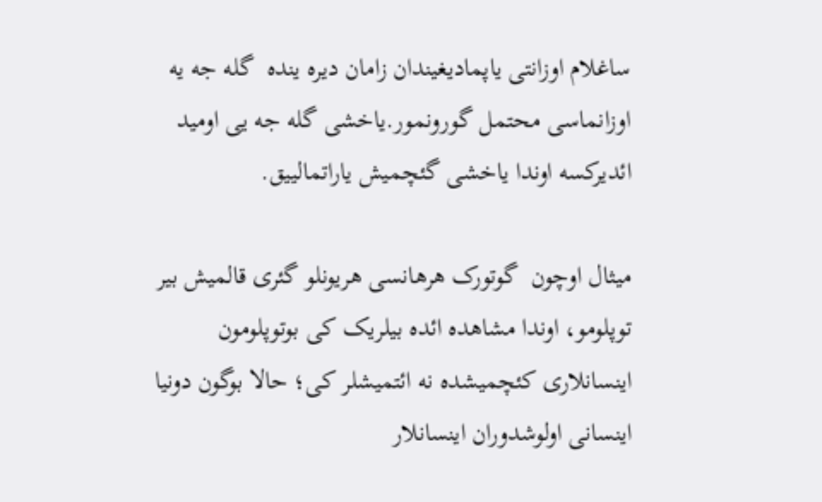ساغلام اوزانتی یاپمادیغیندان زامان دیره ینده  گله جه یه اوزانماسی محتمل گورونمور.یاخشی گله جه یی اومید ائدیرکسه اوندا یاخشی گئچمیش یاراتمالییق.

میثال اوچون  گوتورک هرهانسی هریونلو گئری قالمیش بیر توپلومو، اوندا مشاهده ائده بیلریک کی بوتوپلومون اینسانلاری کئچمیشده نه ائتمیشلر کی؛ حالا بوگون دونیا اینسانی اولوشدوران اینسانلار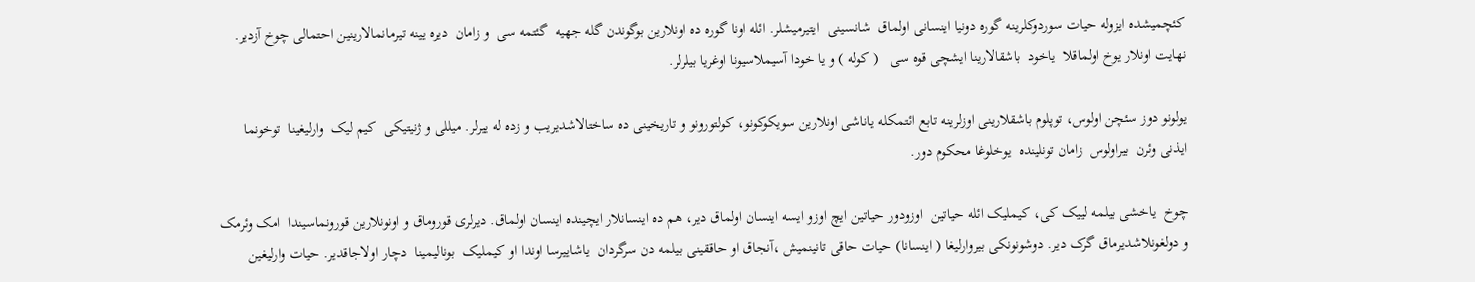کئچمیشده ایزوله حیات سوردوکلرینه گوره دونیا اینسانی اولماق  شانسینی  ایتیرمیشلر. ائله اونا گوره ده اونلارین بوگوندن گله جهیه  گئتمه سی  و زامان  دیره یینه تیرمانمالارینین احتمالی چوخ آزدیر. نهایت اونلار یوخ اولماقلا  یاخود  باشقالارینا ایشچی قوه سی   ( کوله ) و یا خودا آسیملاسیونا اوغریا بیلرلر.

یولونو دوز سئچن اولوس، توپلوم باشقلارینی اوزلرینه تابع ائتمکله یاناشی اونلارین سویکوکونو، کولتورونو و تاریخینی ده ساختالاشدیریب و زده له ییرلر. میللی و ژنیتیکی  کیم لیک  وارلیغینا  توخونما  ایذنی وئرن  بیراولوس  زامان تونلینده  یوخلوغا محکوم دور.

چوخ  یاخشی بیلمه لییک کی، کیملیک ائله حیاتین  اوزودور حیاتین ایچ اوزو ایسه اینسان اولماق دیر، هم ده اینسانلار ایچینده اینسان اولماق. دیرلری قوروماق و اونونلارین قورونماسیندا  امک وئرمک و دولغونلاشدیرماق گرک دیر. دوشونونکی بیروارلیغا ( اینسانا) حیات حاقی تانینمیش ،آنجاق او حاققینی بیلمه دن سرگردان  یاشاییرسا اوندا او کیملیک  بونالیمینا  دچار اولاجاقدیر. حیات وارلیغین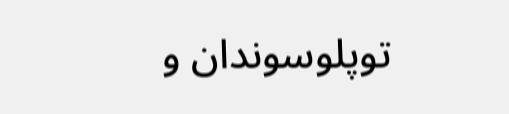توپلوسوندان و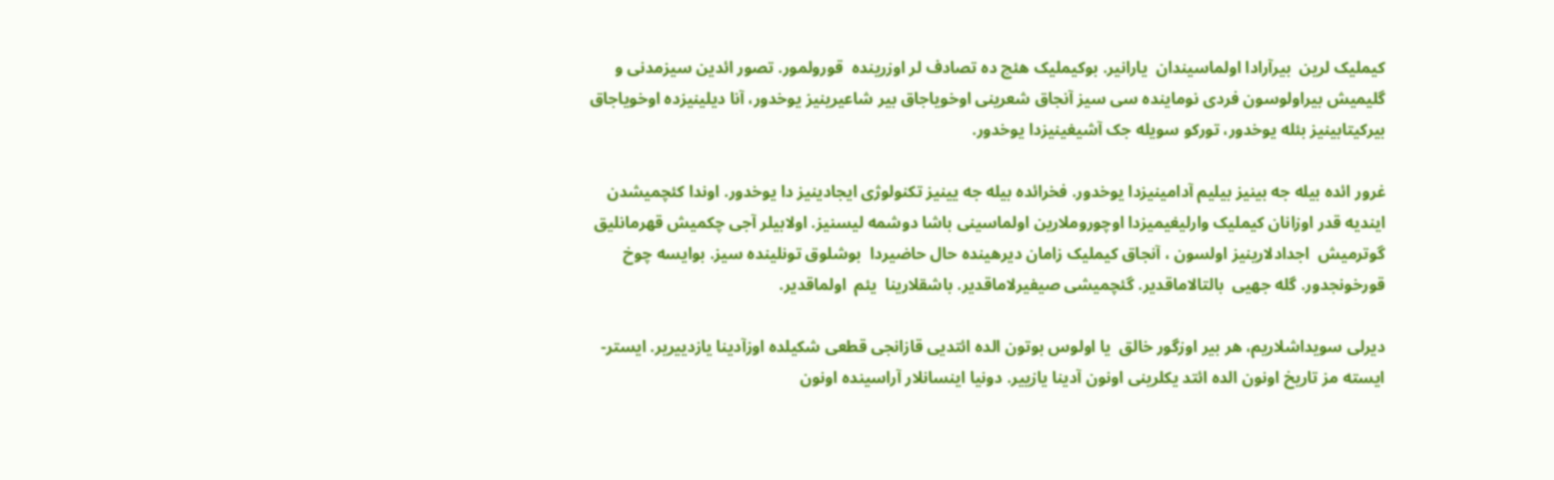کیملیک لرین  بیرآرادا اولماسیندان  یارانیر. بوکیملیک هئچ ده تصادف لر اوزرینده  قورولمور. تصور ائدین سیزمدنی و گلیمیش بیراولوسون فردی نوماینده سی سیز آنجاق شعرینی اوخویاجاق بیر شاعیرینیز یوخدور، آنا دیلینیزده اوخویاجاق بیرکیتابینیز بئله یوخدور، تورکو سویله جک آشیغینیزدا یوخدور.

غرور ائده بیله جه بینیز بیلیم آدامینیزدا یوخدور. فخرائده بیله جه یینیز تکنولوژی ایجادینیز دا یوخدور. اوندا کئچمیشدن ایندیه قدر اوزانان کیملیک وارلیغیمیزدا اوچوروملارین اولماسینی باشا دوشمه لیسنیز. اولابیلر آجی چکمیش قهرمانلیق  گوترمیش  اجدادلارینیز اولسون ، آنجاق کیملیک زامان دیرهینده حال حاضیردا  بوشلوق تونلینده سیز. بوایسه چوخ قورخونجدور. گله جهیی  بالتالاماقدیر. گئچمیشی صیفیرلاماقدیر. باشقلارینا  یئم  اولماقدیر.

دیرلی سویداشلاریم، هر بیر اوزگور خالق  یا اولوس بوتون الده ائتدیی قازانجی قطعی شکیلده اوزآدینا یازدییریر. ایستر- ایسته مز تاریخ اونون الده ائتد یکلرینی اونون آدینا یازییر. دونیا اینسانلار آراسینده اونون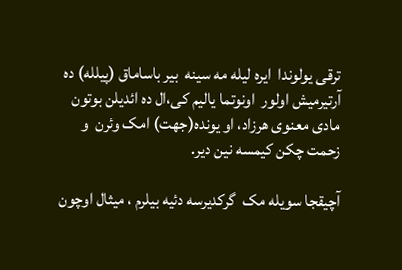ترقی یولوندا  ایره لیله مه سینه  بیر باساماق (پیلله) ده آرتیرمیش اولور  اونوتما یالیم کی،ال ده ائدیلن بوتون مادی معنوی هرزاد، او یونده(جهت) امک وئرن  و زحمت چکن کیمسه نین دیر.

آچیقجا سویله مک  گرکدیرسه دئیه بیلرم ، میثال اوچون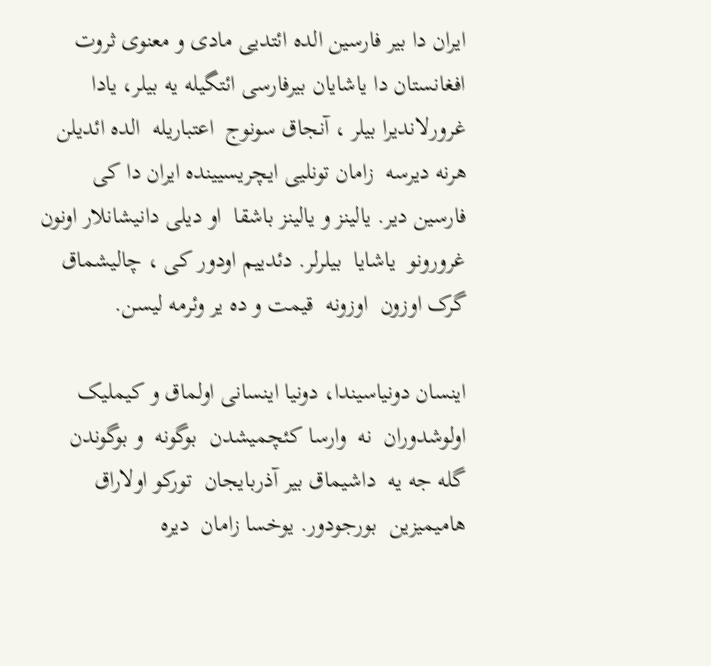ایران دا بیر فارسین الده ائتدیی مادی و معنوی ثروت افغانستان دا یاشایان بیرفارسی ائتگیله یه بیلر، یادا غرورلاندیرا بیلر ، آنجاق سونوج  اعتباریله  الده ائدیلن هرنه دیرسه  زامان تونلیی ایچریسیینده ایران دا کی فارسین دیر. یالینز و یالینز باشقا  او دیلی دانیشانلار اونون غرورونو  یاشایا  بیلرلر. دئدییم اودور کی ، چالیشماق گرک اوزون  اوزونه  قیمت و ده یر وئرمه لیسن.

اینسان دونیاسیندا، دونیا اینسانی اولماق و کیملیک اولوشدوران  نه  وارسا کئچمیشدن  بوگونه  و بوگوندن  گله جه یه  داشیماق بیر آذربایجان  تورکو اولاراق هامیمیزین  بورجودور. یوخسا زامان  دیره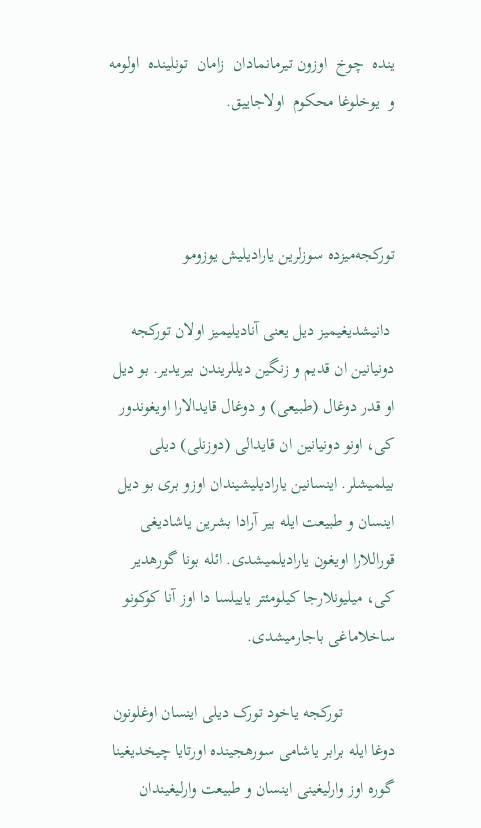ینده  چوخ  اوزون تیرمانمادان  زامان  تونلینده  اولومه  و  یوخلوغا محکوم  اولاجاییق.



تورکجه‌میزده سوزلرین یارادیلیش یوزومو

 دانیشدیغیمیز دیل یعنی آنادیلیمیز اولان تورکجه دونیانین ان قدیم و زنگین دیللریندن بیریدیر. بو دیل او قدر دوغال (طبیعی) و دوغال قایدالارا اویغوندور کی، اونو دونیانین ان قایدالی (دوزنلی) دیلی بیلمیشلر. اینسانین یارادیلیشیندان اوزو بری بو دیل اینسان و طبیعت ایله بیر آرادا بشرین یاشادیغی قوراللارا اویغون یارادیلمیشدی. ائله بونا گورهدیر کی، میلیونلارجا کیلومئتر یاییلسا دا اوز آنا کوکونو ساخلاماغی باجارمیشدی.

            تورکجه یاخود تورک دیلی اینسان اوغلونون دوغا ایله برابر یاشامی سورهجینده اورتایا چیخدیغینا گوره اوز وارلیغینی اینسان و طبیعت وارلیغیندان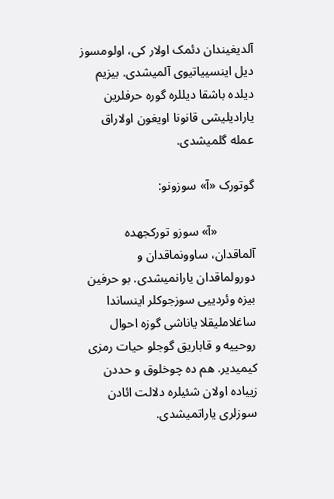آلدیغیندان دئمک اولار کی، اولومسوز دیل اینسییاتیوی آلمیشدی. بیزیم دیلده باشقا دیللره گوره حرفلرین یارادیلیشی قانونا اویغون اولاراق عمله گلمیشدی.

گوتورک «آ» سوزونو:

            «آ» سوزو تورکجهده آلماقدان، ساوونماقدان و دورولماقدان یارانمیشدی. بو حرفین بیزه وئردییی سوزجوکلر اینساندا ساغلاملیقلا یاناشی گوزه احوال روحییه و قاباریق گوجلو حیات رمزی کیمیدیر. هم ده چوخلوق و حددن زییاده اولان شئیلره دلالت ائادن سوزلری یاراتمیشدی.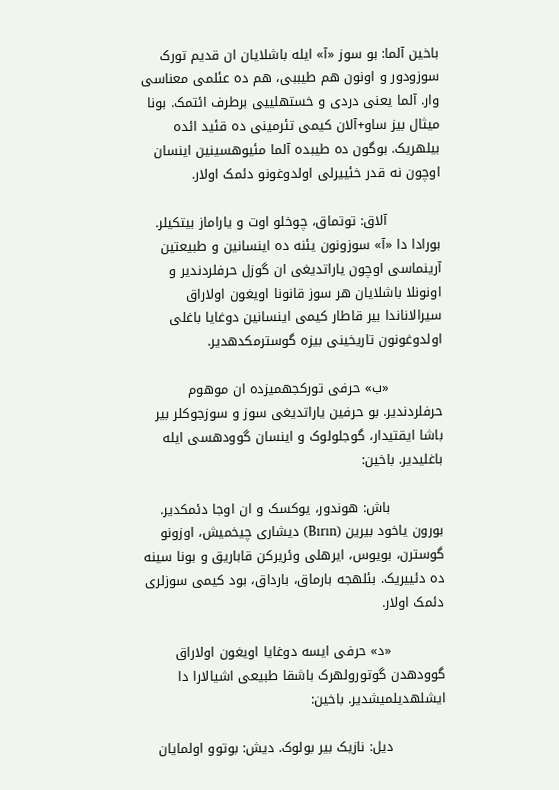باخین آلما: بو سوز «آ» ایله باشلایان ان قدیم تورک سوزودور و اونون هم طیببی، هم ده عئلمی معناسی وار. آلما یعنی دردی و خستهلییی برطرف ائتمک. بونا میثال بیز ساو+آلان کیمی تئرمینی ده قئید ائده بیلهریک. بوگون ده طیبده آلما مئیوهسینین اینسان اوچون نه قدر خئییرلی اولدوغونو دئمک اولار.

            آلاق: توتماق، چوخلو اوت و یاراماز بیتکیلر. بورادا دا «آ» سوزونون یئنه ده اینسانین و طبیعتین آرینماسی اوچون یاراتدیغی ان گوزل حرفلردندیر و اونونلا باشلایان هر سوز قانونا اویغون اولاراق سیرالاناندا بیر قاطار کیمی اینسانین دوغایا باغلی اولدوغونون تاریخینی بیزه گوسترمکدهدیر.

            «ب» حرفی تورکجهمیزده ان موهوم حرفلردندیر. بو حرفین یاراتدیغی سوز و سوزجوکلر بیر باشا ایقتیدار، گوجلولوک و اینسان گوودهسی ایله باغلیدیر. باخین:

            باش: هوندور، یوکسک و ان اوجا دئمکدیر. بورون یاخود بیرین (Bırın) دیشاری چیخمیش، اوزونو گوسترن، بویوس، ایرهلی وئریرکن قاباریق و بونا سینه ده دئییریک. بئلهجه بارماق، بارداق، بود کیمی سوزلری دئمک اولار.

            «د» حرفی ایسه دوغایا اویغون اولاراق گوودهدن گوتورولهرک باشقا طبیعی اشیالارا دا ایشلهدیلمیشدیر. باخین:

            دیل: نازیک بیر بولوک. دیش: بوتوو اولمایان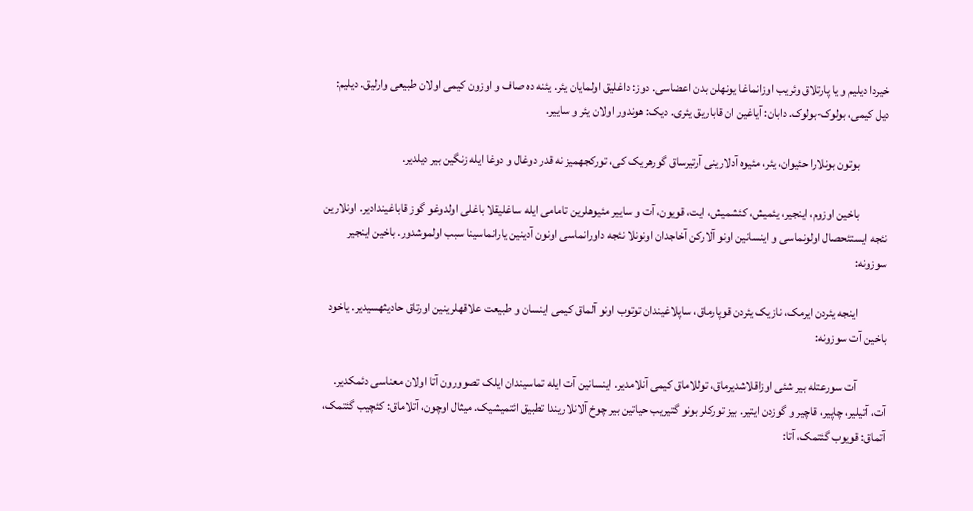خیردا دیلیم و یا پارتلاق وئریب اوزانماغا یونهلن بدن اعضاسی. دوز: داغلیق اولمایان یئر. یئنه ده صاف و اوزون کیمی اولان طبیعی وارلیق. دیلیم: دیل کیمی، بولوک-بولوک. دابان: آیاغین ان قاباریق یئری. دیک: هوندور اولان یئر و ساییر.

            بوتون بونلارا حئیوان، یئر، مئیوه آدلارینی آرتیرساق گورهریک کی، تورکجهمیز نه قدر دوغال و دوغا ایله زنگین بیر دیلدیر.

            باخین اوزوم، اینجیر، یئمیش، کئشمیش، ایت، قویون، آت و ساییر مئیوهلرین تامامی ایله ساغلیقلا باغلی اولدوغو گوز قاباغیندادیر. اونلارین نئجه ایستئحصال اولونماسی و اینسانین اونو آلارکن آخاجدان اونونلا نئجه داورانماسی اونون آدینین یارانماسینا سبب اولموشدور. باخین اینجیر سوزونه:

            اینجه یئردن ایرمک، نازیک یئردن قوپارماق، ساپلاغیندان توتوب اونو آلماق کیمی اینسان و طبیعت علاقهلرینین اورتاق حادیثهسیدیر. یاخود باخین آت سوزونه:

            آت سورعتله بیر شئی اوزاقلاشدیرماق، توللاماق کیمی آنلامدیر. اینسانین آت ایله تماسیندان ایلک تصوورون آتا اولان معناسی دئمکدیر. آت، آتیلیر، چاپیر، قاچیر و گوزدن ایتیر. بیز تورکلر بونو گتیریب حیاتین بیر چوخ آلانلاریندا تطبیق ائتمیشیک. میثال اوچون، آتلاماق: کئچیب گئتمک، آتماق: قویوب گئتمک، آتا: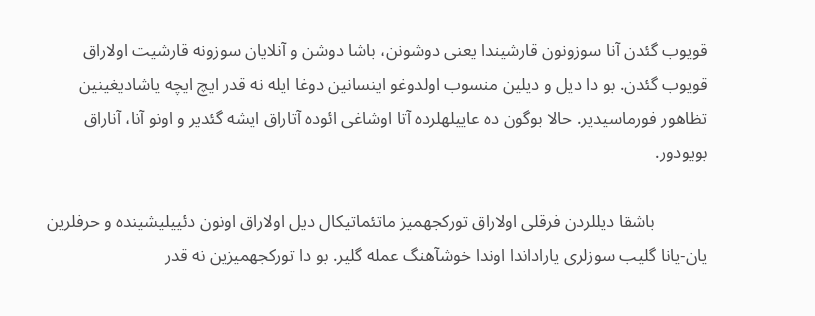قویوب گئدن آنا سوزونون قارشیندا یعنی دوشونن، باشا دوشن و آنلایان سوزونه قارشیت اولاراق قویوب گئدن. بو دا دیل و دیلین منسوب اولدوغو اینسانین دوغا ایله نه قدر ایچ ایچه یاشادیغینین تظاهور فورماسیدیر. حالا بوگون ده عاییلهلرده آتا اوشاغی ائوده آتاراق ایشه گئدیر و اونو آنا، آناراق بویودور.

            باشقا دیللردن فرقلی اولاراق تورکجهمیز ماتئماتیکال دیل اولاراق اونون دئییلیشینده و حرفلرین یان-یانا گلیب سوزلری یاراداندا اوندا خوشآهنگ عمله گلیر. بو دا تورکجهمیزین نه قدر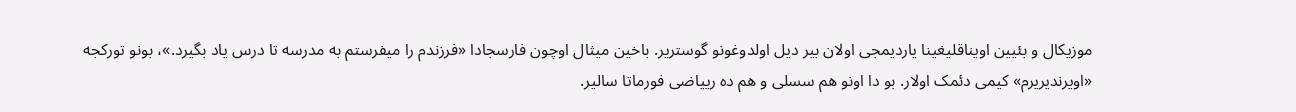موزیکال و بئیین اویناقلیغینا یاردیمجی اولان بیر دیل اولدوغونو گوستریر. باخین میثال اوچون فارسجادا «فرزندم را میفرستم به مدرسه تا درس یاد بگیرد.»، بونو تورکجه «اویرندیریرم» کیمی دئمک اولار. بو دا اونو هم سسلی و هم ده رییاضی فورماتا سالیر.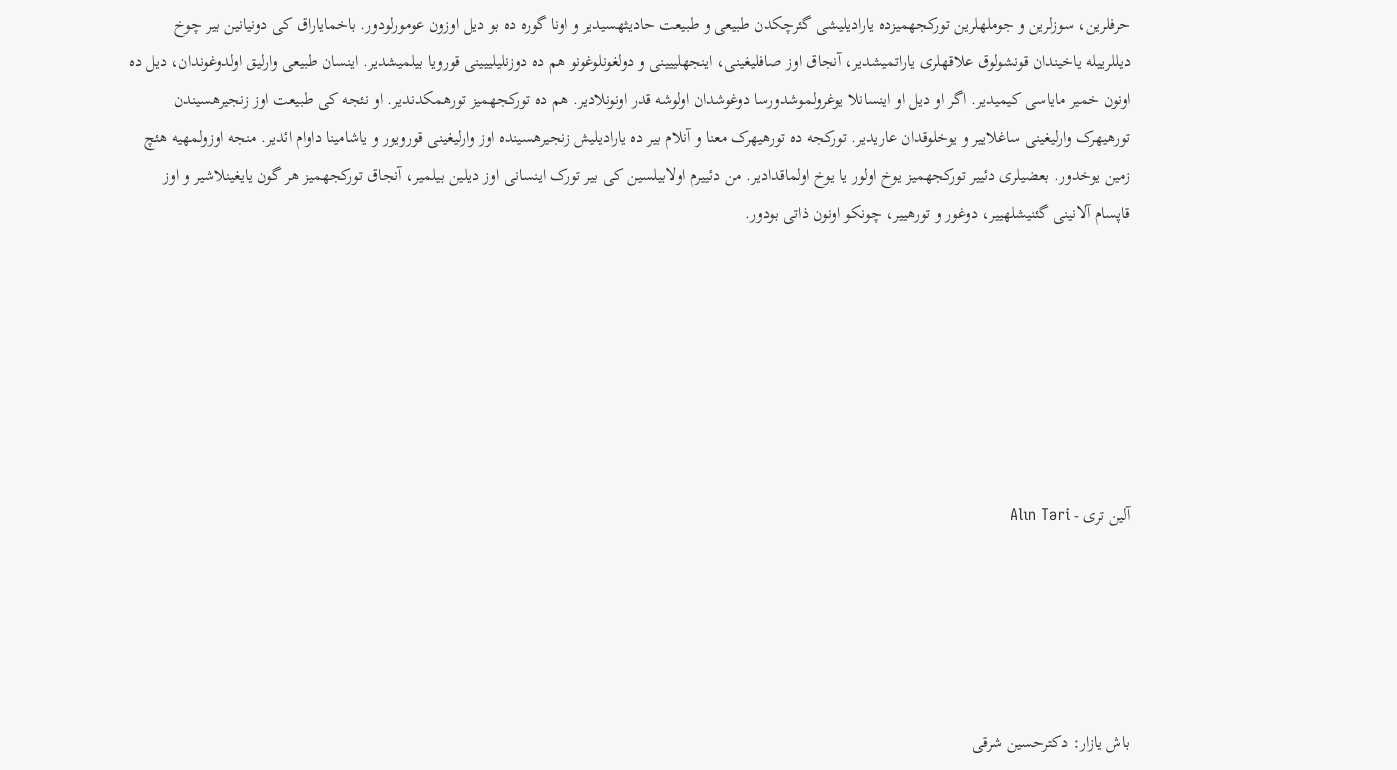حرفلرین، سوزلرین و جوملهلرین تورکجهمیزده یارادیلیشی گئرچکدن طبیعی و طبیعت حادیثهسیدیر و اونا گوره ده بو دیل اوزون عومورلودور. باخمایاراق کی دونیانین بیر چوخ دیللرییله یاخیندان قونشولوق علاقهلری یاراتمیشدیر، آنجاق اوز صافلیغینی، اینجهلییینی و دولغونلوغونو هم ده دوزنلیلییینی قورویا بیلمیشدیر. اینسان طبیعی وارلیق اولدوغوندان، دیل ده اونون خمیر مایاسی کیمیدیر. اگر او دیل او اینسانلا یوغرولموشدورسا دوغوشدان اولوشه قدر اونونلادیر. هم ده تورکجهمیز تورهمکدندیر. او نئجه کی طبیعت اوز زنجیرهسیندن تورهیهرک وارلیغینی ساغلاییر و یوخلوقدان عاریدیر. تورکجه ده تورهیهرک معنا و آنلام بیر ده یارادیلیش زنجیرهسینده اوز وارلیغینی قورویور و یاشامینا داوام ائدیر. منجه اوزولمهیه هئچ زمین یوخدور. بعضیلری دئییر تورکجهمیز یوخ اولور یا یوخ اولماقدادیر. من دئییرم اولابیلسین کی بیر تورک اینسانی اوز دیلین بیلمیر، آنجاق تورکجهمیز هر گون یایغینلاشیر و اوز قاپسام آلانینی گئنیشلهییر، دوغور و تورهییر، چونکو اونون ذاتی بودور.







آلین تری - Alın Təri





باش یازار: دکترحسین شرقی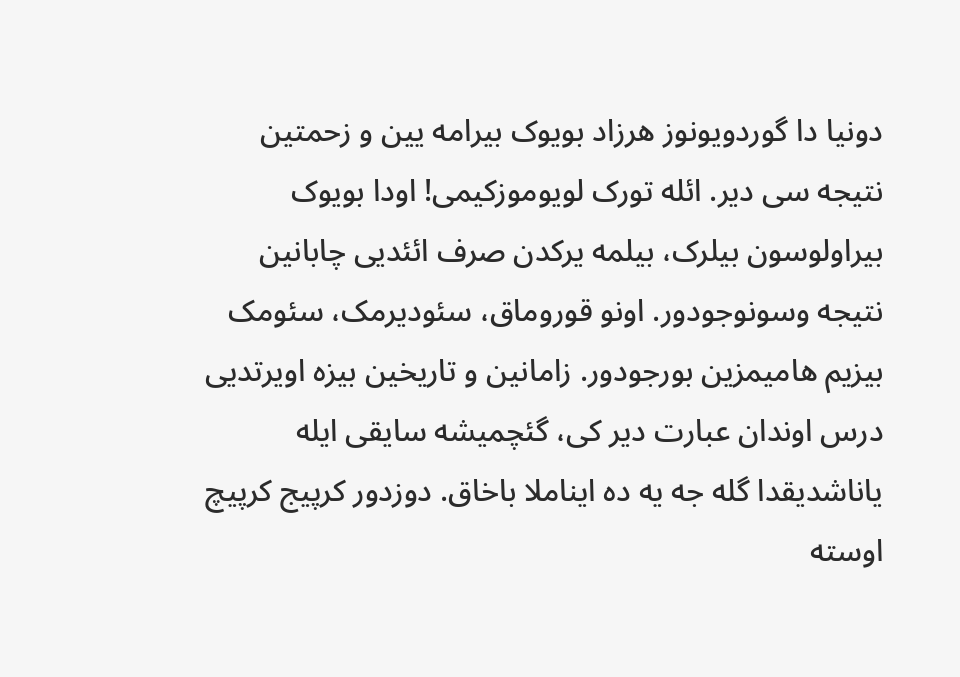دونیا دا گوردویونوز هرزاد بویوک بیرامه یین و زحمتین نتیجه سی دیر. ائله تورک لویوموزکیمی! اودا بویوک بیراولوسون بیلرک، بیلمه یرکدن صرف ائئدیی چابانین نتیجه وسونوجودور. اونو قوروماق، سئودیرمک، سئومک بیزیم هامیمزین بورجودور. زامانین و تاریخین بیزه اویرتدیی درس اوندان عبارت دیر کی، گئچمیشه سایقی ایله یاناشدیقدا گله جه یه ده ایناملا باخاق. دوزدور کرپیج کرپیچ اوسته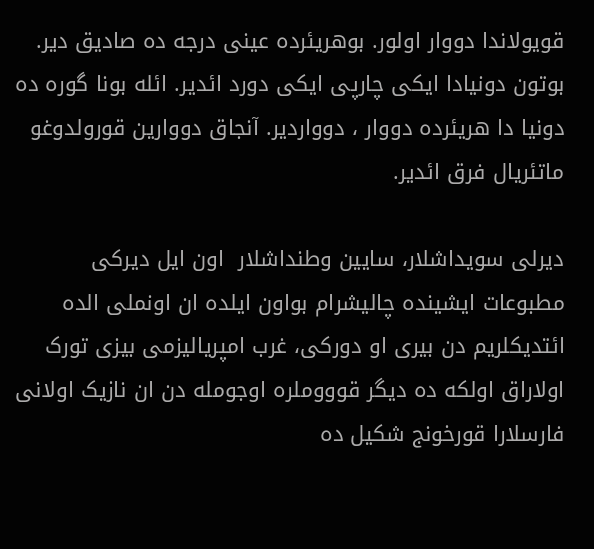قویولاندا دووار اولور. بوهریئرده عینی درجه ده صادیق دیر. بوتون دونیادا ایکی چارپی ایکی دورد ائدیر. ائله بونا گوره ده دونیا دا هریئرده دووار ، دوواردیر. آنجاق دووارین قورولدوغو ماتئریال فرق ائدیر.

دیرلی سویداشلار، سایین وطنداشلار  اون ایل دیرکی مطبوعات ایشینده چالیشرام بواون ایلده ان اونملی الده ائتدیکلریم دن بیری او دورکی، غرب امپریالیزمی بیزی تورک اولاراق اولکه ده دیگر قوووملره اوجومله دن ان نازیک اولانی فارسلارا قورخونج شکیل ده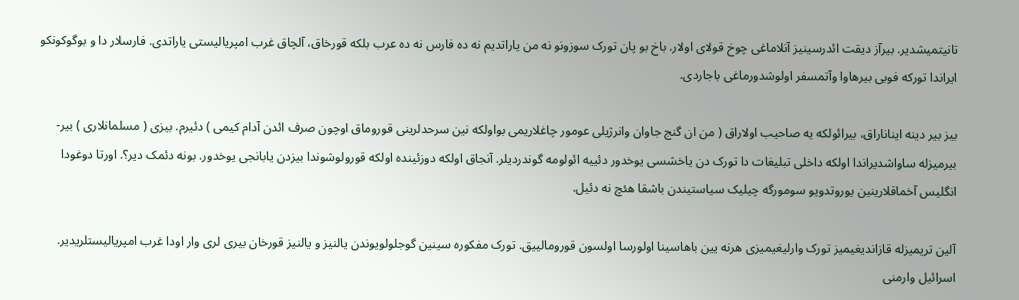تانیتمیشدیر. بیرآز دیقت ائدرسینیز آنلاماغی چوخ قولای اولار. باخ بو پان تورک سوزونو نه من یاراتدیم نه ده فارس نه ده عرب بلکه قورخاق، آلچاق غرب امپریالیستی یاراتدی. فارسلار دا و بوگوکونکو ایراندا تورکه فوبی بیرهاوا وآتمسفر اولوشدورماغی باجاردی.

بیز بیر دینه ایناناراق، بیرائولکه یه صاحیب اولاراق ( من ان گنج جاوان وانرژیلی عومور چاغلاریمی بواولکه نین سرحدلرینی قوروماق اوچون صرف ائدن آدام کیمی ) دئیرم. بیزی ( مسلمانلاری ) بیر- بیرمیزله ساواشدیراندا اولکه داخلی تبلیغات دا تورک دن یاخشسی یوخدور دئییه ائولومه گوندردیلر. آنجاق اولکه دوزئینده اولکه قورولوشوندا بیزدن یابانجی یوخدور. بونه دئمک دیر؟. اورتا دوغودا انگلیس آخماقلارینین یوروتدویو سومورگه چیلیک سیاستیندن باشقا هئچ نه دئیل.

آلین تریمیزله قازاندیغیمیز تورک وارلیغیمیزی هرنه یین باهاسینا اولورسا اولسون قورومالییق. تورک مفکوره سینین گوجلولویوندن یالنیز و یالنیز قورخان بیری لری وار اودا غرب امپریالیستلریدیر. اسرائیل وارمنی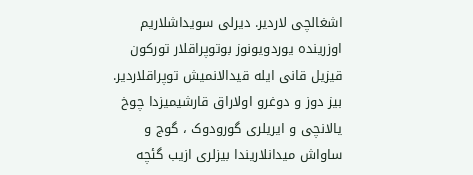اشغالچی لاردیر. دیرلی سویداشلاریم اوزرینده یوردویونوز بوتوپراقلار تورکون قیزیل قانی ایله قیدالانمیش توپراقلاردیر. بیز دوز و دوغرو اولاراق قارشیمیزدا چوخ یالانچی و ایریلری گورودوک ، گوج و ساواش میدانلاریندا بیزلری ازیب گئچه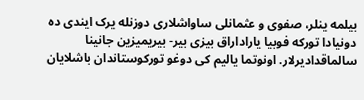بیلمه ینلر، صفوی و عثمانلی ساواشلاری دوزنله یرک ایندی ده دونیادا تورکه فوبیا یاراداراق بیزی بیر- بیریمیزین جانینا سالماقدادیرلار. اونوتما یالیم کی دوغو تورکوستاندان باشلایان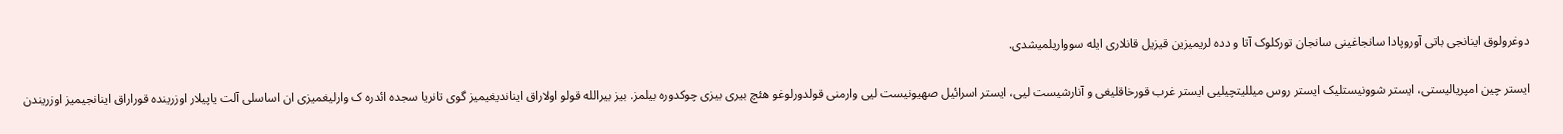دوغرولوق اینانجی باتی آوروپادا سانجاغینی سانجان تورکلوک آتا و دده لریمیزین قیزیل قانلاری ایله سوواریلمیشدی.

ایستر چین امپریالیستی، ایستر شوونیستلیک ایستر روس میللیتچیلیی ایستر غرب قورخاقلیغی و آنارشیست لیی، ایستر اسرائیل صهیونیست لیی وارمنی قولدورلوغو هئچ بیری بیزی چوکدوره بیلمز. بیز بیرالله قولو اولاراق ایناندیغیمیز گوی تانریا سجده ائدره ک وارلیغمیزی ان اساسلی آلت یاپیلار اوزرینده قوراراق اینانجیمیز اوزریندن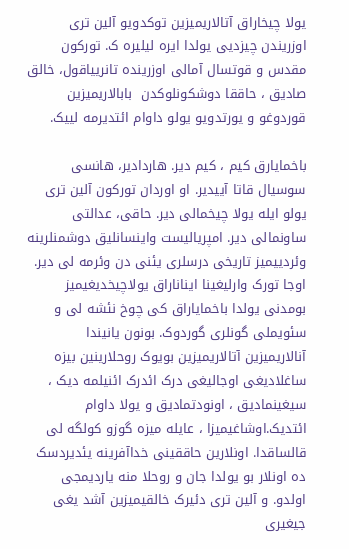یولا چیخاراق آتالاریمیزین توکدویو آلین تری اوزریندن چیزدیی یولدا ایره لیلیره ک. تورکون مقدس و قوتسال آمالی اوزرینده تانرییاقول، خالق صادیق ، حاققا دوشکونلوکدن  بابالاریمیزین قوردوغو و یورتدویو یولو داوام ائتدیرمه لییک.

باخمایارق کیم ، کیم دیر. هاردادیر، هانسی سوسیال قاتا آییدیر. او اوردان تورکون آلین تری یولو ایله یولا چیخمالی دیر. حاقی، عدالتی ساونمالی دیر. امپریالیست واینسانلیق دوشمنلرینه وئردییمیز تاریخی درسلری یئنی دن وئرمه لی دیر. اوجا تورک وارلیغینا ایناناراق یولاچیخدیغیمیز بومدنی یولدا باخمایاراق کی چوخ نئشه لی و سئویملی گونلری گوردوک. بونون یانیندا آنالاریمیزین آتالاریمیزین بویوک روحلارینین بیزه ساغلادیغی اوجالیغی درک ائدرک ائنیلمه دیک ، سیغینمادیق ، اونودتمادیق و یولا داوام ائتدیک.اوشاغیمیزا ، عایله میزه گوزو کولگه لی قالساقدا. اونلارین حاققینی خداآفرینه یئدیردسک ده اونلار بو یولدا جان و روحلا منه یاردیمجی اولدو. و آلین تری دئیرک خالقیمیزین آشد یغی جیغیری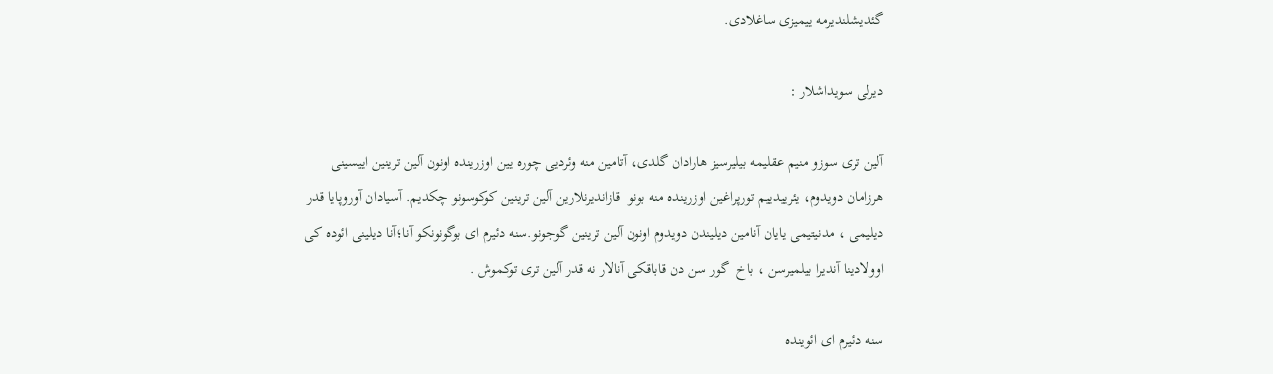گئدیشلندیرمه ییمیزی ساغلادی.

دیرلی سویداشلار :

آلین تری سوزو منیم عقلیمه بیلیرسیز هارادان گلدی، آتامین منه وئردیی چوره یین اوزرینده اونون آلین ترینین اییسینی هرزامان دویدوم، یئرییدییم تورپراغین اوزرینده منه بونو  قازاندیرنلارین آلین ترینین کوکوسونو چکدیم. آسیادان آوروپایا قدر دیلیمی ، مدنیتیمی یایان آنامین دیلیندن دویدوم اونون آلین ترینین گوجونو.سنه دئیرم ای بوگونونکو آنا؛آنا دیلینی ائوده کی اوولادینا آندیرا بیلمیرسن ، باخ  گور سن دن قاباقکی آنالار نه قدر آلین تری توکموش .

سنه دئیرم ای ائوینده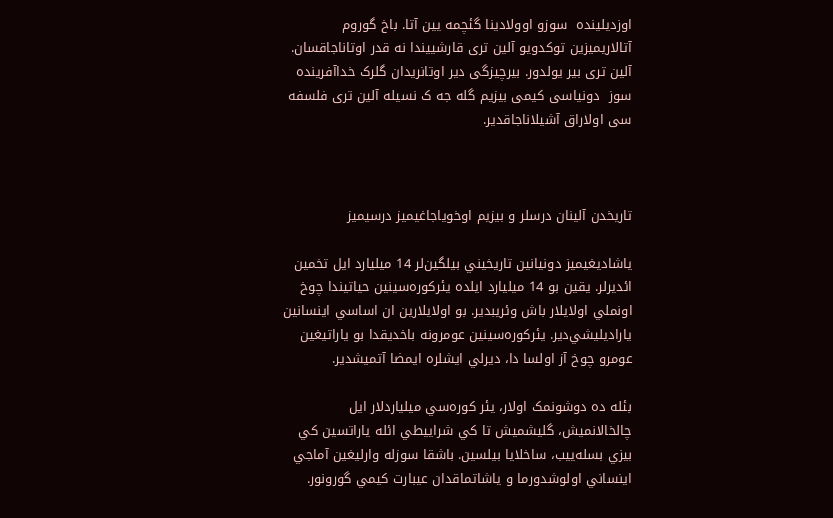اوزدیلینده  سوزو اوولادینا گئچمه یین آتا. باخ گوروم آتالاریمیزین توکدویو آلین تری قارشییندا نه قدر اوتاناجاقسان. آلین تری بیر یولدور. بیرچیزگی دیر اوتانریدان گلرک خداآفرینده سوز  دونیاسی کیمی بیزیم گله جه ک نسیله آلین تری فلسفه سی اولاراق آشیلاناجاقدیر.



تاريخدن آلينان درسلر و بيزيم اوخوياجاغيميز درسيميز

ياشاديغيميز دونيانين تاريخيني بيلگين‌لر 14 ميليارد ايل تخمين ائديرلر. يقين بو 14 ميليارد ايلده يئرکوره‌سينين حياتيندا چوخ اونملي اولايلار باش وئريبدير. بو اولايلارين ان اساسي اينسانين ياراديليشي‌دير. يئرکوره‌سينين عومرونه باخديقدا بو ياراتيغين عومرو چوخ آز اولسا دا، ديرلي ايشلره ايمضا آتميشدير.

بئله ده دوشونمک اولار، يئر کوره‌سي ميلياردلار ايل چالخالانميش، گليشميش تا کي شراييطي ائله ياراتسين کي بيزي بسله‌ييب، ساخلايا بيلسين. باشقا سوزله وارليغين آماجي اينساني اولوشدورما و ياشاتماقدان عيبارت کيمي گورونور.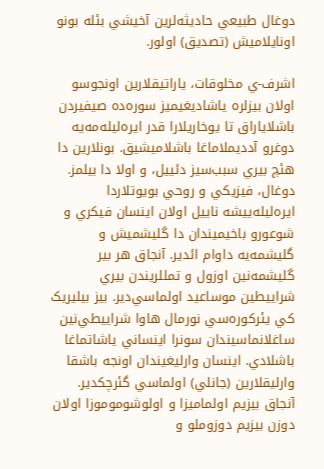دوغال طبيعي حاديثه‌لرين آخيشي بئله بونو اونايلاميش (تصديق) اولور.

اشرف-ي مخلوقات، ياراتيقلارين اونجوسو اولان بيزلره ياشاديغيميز سوره‌ده صيفيردن باشلاياراق تا يوخاريلارا قدر ايره‌ليله‌مه‌يه دوغرو آدديملاماغا باشلاميشيق. بونلارين دا هئچ بيري سبب‌سيز دئييل، و اولا دا بيلمز. دوغال، فيزيکي و روحي بويوتلاردا ايره‌ليله‌ييشه ناييل اولان اينسان فيکري و شوعورو باخيميندان دا گليشميش و گليشمه‌يه داوام ائدير. آنجاق هر بير گليشمه‌نين اوزول و تمللريندن بيري شراييطين موساعيد اولماسي‌دير. بيز بيليريک کي يئرکوره‌سي نورمال هاوا شراييطي‌نين ساغلانماسيندان سونرا اينساني ياشاتماغا باشلادي. اينسان وارليغيندان اونجه باشقا وارليقلارين (جانلي) اولماسي گئرچکدير. آنجاق بيزيم اولماميزا و اولوشوموموزا اولان دوزن بيزيم دوزوملو و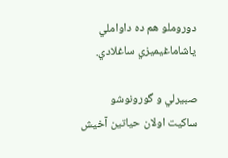دوروملو هم ده داواملي ياشاماغيميزي ساغلادي.

صبيرلي و گورونوشو ساکيت اولان حياتين آخيش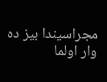مجراسيندا بيز ده وار اولما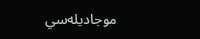موجاديله‌سي